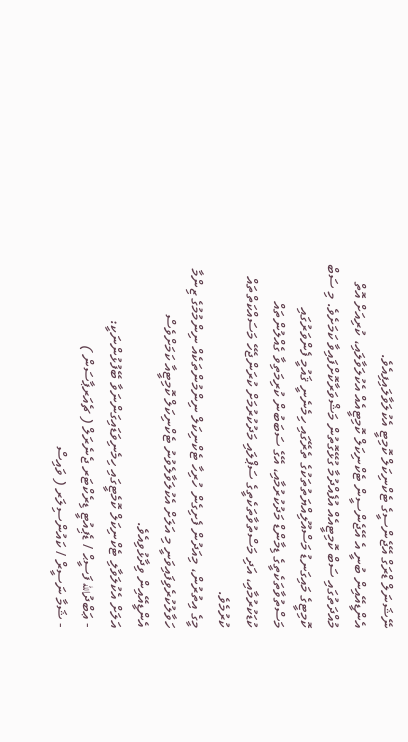ނޭޝަނަލް ޑްރަގް އޭޖެންސީގެ ޓެކްނިކަލް ކޮމިޓީ އެކުލަވާލައިފިއެވެ.
އެންޑީއޭއިން ބުނީ އެ އޭޖެންސީން ޓެކްނިކަލް ކޮމިޓީއެއް އެކުލަވާލައި، ކުރިއަށް އޮތް މުއްދަތުގައި ސަބް ކޮމިޓީއެއް އުފެއްދުމާ ގުޅޭގޮތުން މަޝްވަރާކޮށްފައިވާ ކަމަށެވެ. މި ސަބް ކޮމިޓީގެ މައިގަނޑު މަސްއޫލިއްޔަތުތަކުގެ ތެރޭގައި ހިމެނެނީ ޤައުމީ ފެންވަރުގައި މަސްތުވާތަކެތީގެ ޑިމާންޑް މަދުކުރުމާއި، އޭގެ ސަބަބުން ކުރިމަތިވާ ގެއްލުންތައް ކުޑަކުރުމާއި، އަދި މަސްތުވާތަކެތީގެ ސަޕްލައި މަދުކުރުމަށް ކުރަންޖެހޭ މަސައްކަތްތައް ކުރުމެވެ.
މީގެ އިތުރުން، މިއަދުން ފެށިގެން ހުރިހާ ޓެކްނިކަލް ނިންމުންތަކެއް ނިންމުމުގެ ޒިންމާ ހަވާލުކުރެވިފައިވަނީ މި އަލަށް އެކުލަވާލެވުނު ޓެކްނިކަލް ކޮމިޓީއާ ކަމަށްވެސް އެންޑީއޭއިން ވިދާޅުވިއެވެ.
އަލަށް އެކުލަވާލި ޓެކްނިކަލް ކޮމެޓީގައި ހިމެނިވަޑައިގަންނަވާ ބޭފުޅުންނަކީ:
- ޢަބްދުالله ފަސީޙް / ޑެޕިއުޓީ ޑިރެކްޓަރ ޖެނެރަލް ( ޗެއަރޕާސަން )
- ޝަމާ ނަސީރް / ކައުންސިލަރ ( ވައިސް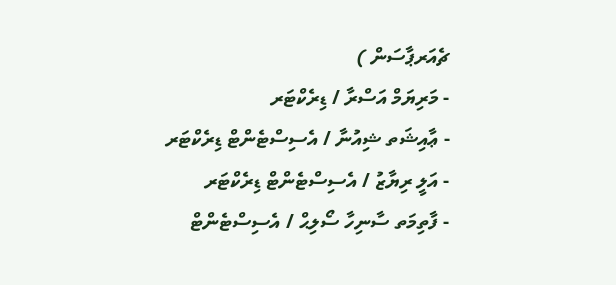ޗެއަރޕާސަން )
- މަރިޔަމް އަސްރާ / ޑިރެކްޓަރ
- ޢާއިޝަތ ޝިއުނާ / އެސިސްޓެންޓް ޑިރެކްޓަރ
- އަލީ ރިޔާޒު / އެސިސްޓެންޓް ޑިރެކްޓަރ
- ފާތިމަތ ސާނިހާ ސޯލިޙް / އެސިސްޓެންޓް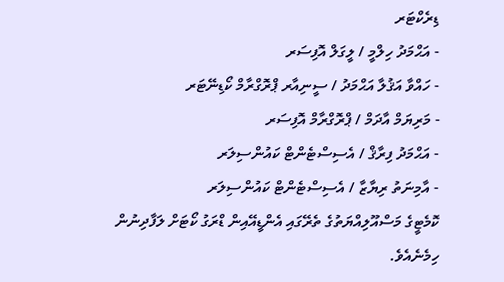ޑިރެކްޓަރ
- އަޙްމަދު ހިލްމީ / ލީގަލް އޮފިސަރ
- ހައްވާ އަޤުލާ އަޙްމަދު / ސީނިއާރ ޕްރޮގްރާމް ކޯޑިނޭޓަރ
- މަރިޔަމް އާދަމް / ޕްރޮގްރާމް އޮފިސަރ
- އަޙްމަދު ފިރާޤް / އެސިސްޓެންޓް ކައުންސިލަރ
- އާމިނަތު ރިޔާޒާ / އެސިސްޓެންޓް ކައުންސިލަރ
ކޮމެޓީގެ މަސްއޫލިއްޔަތުގެ ތެރޭގައި އެންޑީއޭއިން ޑްރަގު ކޯޓަށް ލަފާދިނުން ހިމެނެއެވެ.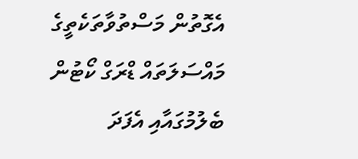އެގޮތުން މަސްތުވާތަކެތީގެ މައްސަލަތައް ޑްރަގް ކޯޓުން ބެލުމުގައާއި އެފަދަ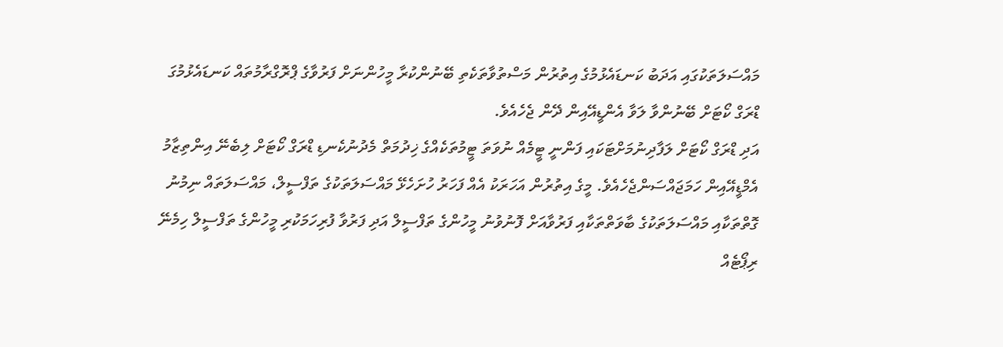މައްސަލަތަކުގައި އަދަބު ކަނޑައެޅުމުގެ އިތުރުން މަސްތުވާތަކެތި ބޭނުންކުރާ މީހުންނަށް ފަރުވާގެ ޕްރޮގްރާމުތައް ކަނޑައެޅުމުގަ ޑްރަގް ކޯޓަށް ބޭނުންވާ ލަވާ އެންޑީއޭއިން ދޭން ޖެހެއެވެ.
އަދި ޑްރަގް ކޯޓަށް ލަފާދިނުމަށްޓަކައި ފަންނީ ޓީމެއް ނުވަތަ ޓީމުތަކެއްގެ ޚިދުމަތް މެދުނުކެނޑި ޑްރަގް ކޯޓަށް ލިބެނޭ އިންތިޒާމު އެމްޑީއޭއިން ހަމަޖައްސަންޖެހެއެވެ. މީގެ އިތުރުން އަހަރަކު އެއް ފަހަރު ހުށަހެޅޭ މައްސަލަތަކުގެ ތަފްސީލް، މައްސަލަތައް ނިމުނު ގޮތްތަކާއި މައްސަލަތަކުގެ ބާވަތްތަކާއި ފަރުވާއަށް ފޮނުވުނު މީހުންގެ ތަފްސީލް އަދި ފަރުވާ ފުރިހަމަކުރި މީހުންގެ ތަފްސީލް ހިމެނޭ ރިޕޯޓެއް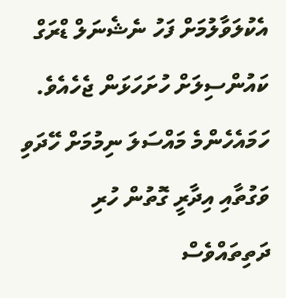އެކުލަވާލުމަށް ފަހު ނެޝެނަލް ޑްރަގް ކައުންސިލަށް ހުށަހަޅަން ޖެހެއެވެ.
ހަމައެހެންމެ މައްސަލަ ނިމުމަށް ހޭދަވި ވަގުތާއި އިދާރީ ގޮތުން ހުރި ދަތިތައްވެސް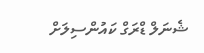ޝެނަލް ޑްރަގް ކައުންސިލަށް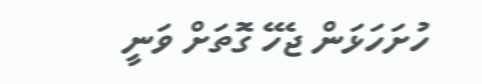ހުށަހަޅަން ޖެހޭ ގޮތަށް ވަނީ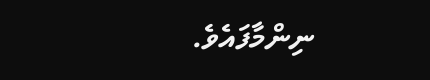ނިންމާފައެވެ.